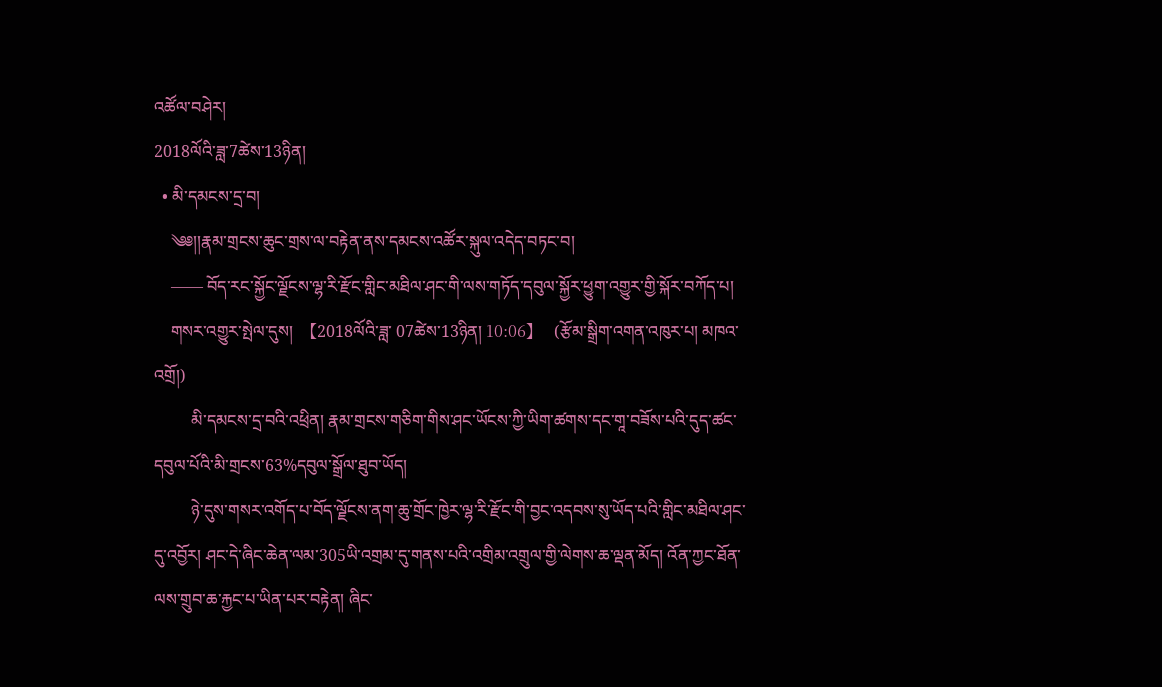འཚོལ་བཤེར།
2018ལོའི་ཟླ་7ཚེས་13ཉིན།
  • མི་དམངས་དྲ་བ།
    ༄༅།།རྣམ་གྲངས་ཆུང་གྲས་ལ་བརྟེན་ནས་དམངས་འཚོར་སྐུལ་འདེད་བཏང་བ།
    —— བོད་རང་སྐྱོང་ལྗོངས་ལྷ་རི་རྫོང་གླིང་མཐིལ་ཤང་གི་ལས་གཏོད་དབུལ་སྐྱོར་ཕྱུག་འགྱུར་གྱི་སྐོར་བཀོད་པ།
    གསར་འགྱུར་སྤེལ་དུས།  【2018ལོའི་ཟླ་ 07ཚེས་13ཉིན། 10:06】   (རྩོམ་སྒྲིག་འགན་འཁུར་པ། མཁའ་འགྲོ།)
         མི་དམངས་དྲ་བའི་འཕྲིན། རྣམ་གྲངས་གཅིག་གིས་ཤང་ཡོངས་ཀྱི་ཡིག་ཚགས་དང་གཱ་བཟོས་པའི་དུད་ཚང་དབུལ་པོའི་མི་གྲངས་63%དབུལ་སྒྲོལ་ཐུབ་ཡོད།
         ཉེ་དུས་གསར་འགོད་པ་བོད་ལྗོངས་ནག་ཆུ་གྲོང་ཁྱེར་ལྷ་རི་རྫོང་གི་བྱང་འདབས་སུ་ཡོད་པའི་གླིང་མཐིལ་ཤང་དུ་འབྱོར། ཤང་དེ་ཞིང་ཆེན་ལམ་305ཡི་འགྲམ་དུ་གནས་པའི་འགྲིམ་འགྲུལ་གྱི་ལེགས་ཆ་ལྡན་མོད། འོན་ཀྱང་ཐོན་ལས་གྲུབ་ཆ་རྐྱང་པ་ཡིན་པར་བརྟེན། ཞིང་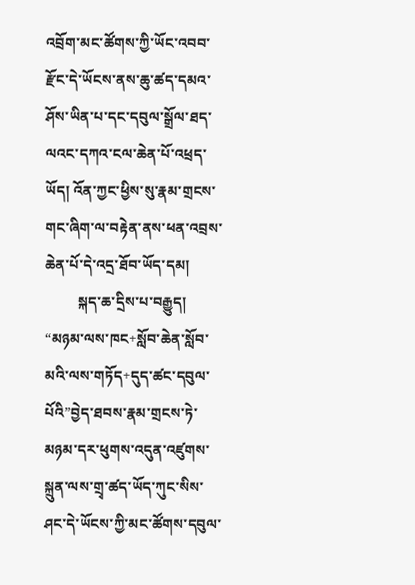འབྲོག་མང་ཚོགས་ཀྱི་ཡོང་འབབ་རྫོང་དེ་ཡོངས་ནས་ཆུ་ཚད་དམའ་ཤོས་ཡིན་པ་དང་དབུལ་སྒྲོལ་ཐད་ལའང་དཀའ་ངལ་ཆེན་པོ་འཕྲད་ཡོད། འོན་ཀྱང་ཕྱིས་སུ་རྣམ་གྲངས་གང་ཞིག་ལ་བརྟེན་ནས་ཕན་འབྲས་ཆེན་པོ་དེ་འདྲ་ཐོབ་ཡོད་དམ།
         སྐད་ཆ་དྲིས་པ་བརྒྱུད། “མཉམ་ལས་ཁང+སློབ་ཆེན་སློབ་མའི་ལས་གཏོད+དུད་ཚང་དབུལ་པོའི”བྱེད་ཐབས་རྣམ་གྲངས་ཏེ་མཉམ་དར་ཕུགས་འདུན་འཛུགས་སྐྲུན་ལས་གྲྭ་ཚད་ཡོད་ཀུང་སིས་ཤང་དེ་ཡོངས་ཀྱི་མང་ཚོགས་དབུལ་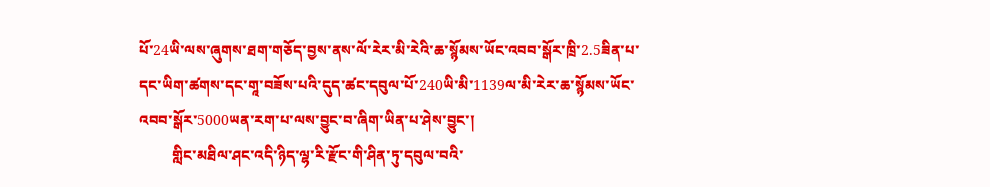པོ་24ཡི་ལས་ཞུགས་ཐག་གཅོད་བྱས་ནས་ལོ་རེར་མི་རེའི་ཆ་སྙོམས་ཡོང་འབབ་སྒོར་ཁྲི་2.5ཟིན་པ་དང་ཡིག་ཚགས་དང་གཱ་བཟོས་པའི་དུད་ཚང་དབུལ་པོ་240ཡི་མི་1139ལ་མི་རེར་ཆ་སྙོམས་ཡོང་འབབ་སྒོར་5000ཡན་རག་པ་ལས་བྱུང་བ་ཞིག་ཡིན་པ་ཤེས་བྱུང་།
         གླིང་མཐིལ་ཤང་འདི་ཉིད་ལྷ་རི་རྫོང་གི་ཤིན་ཏུ་དབུལ་བའི་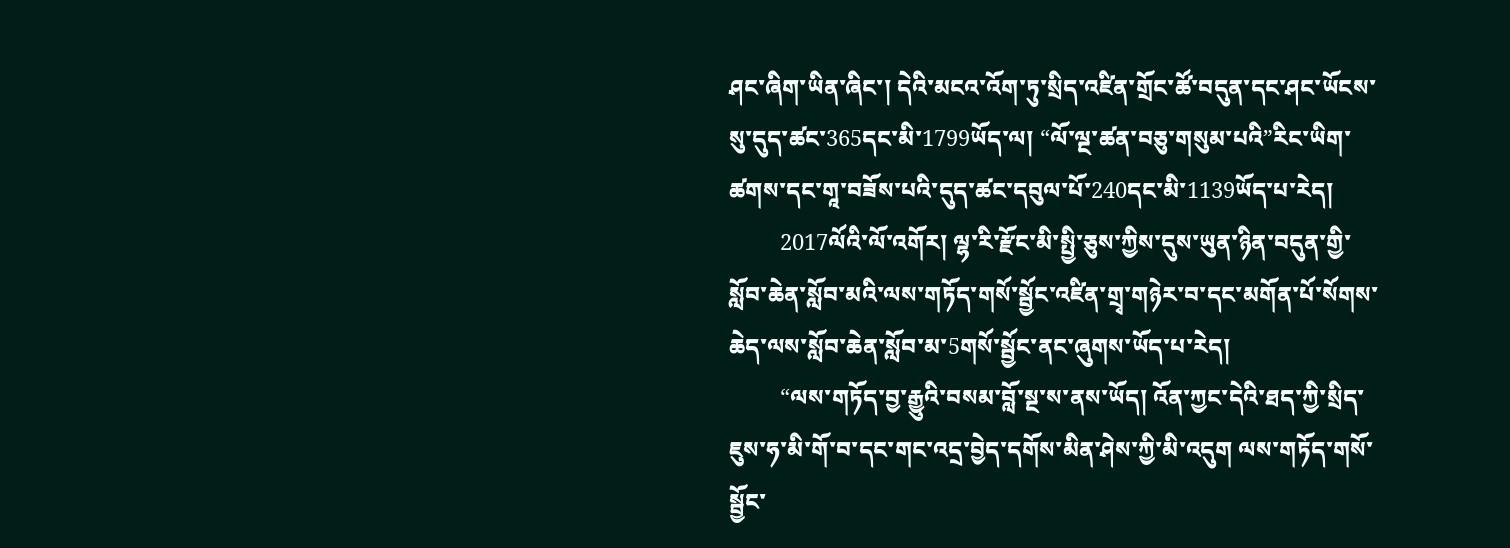ཤང་ཞིག་ཡིན་ཞིང་། དེའི་མངའ་འོག་ཏུ་སྲིད་འཛིན་གྲོང་ཚོ་བདུན་དང་ཤང་ཡོངས་སུ་དུད་ཚང་365དང་མི་1799ཡོད་ལ། “ལོ་ལྔ་ཚན་བཅུ་གསུམ་པའི”རིང་ཡིག་ཚགས་དང་གཱ་བཟོས་པའི་དུད་ཚང་དབུལ་པོ་240དང་མི་1139ཡོད་པ་རེད།
         2017ལོའི་ལོ་འགོར། ལྷ་རི་རྫོང་མི་སྤྱི་ཅུས་ཀྱིས་དུས་ཡུན་ཉིན་བདུན་གྱི་སློབ་ཆེན་སློབ་མའི་ལས་གཏོད་གསོ་སྦྱོང་འཛིན་གྲྭ་གཉེར་བ་དང་མགོན་པོ་སོགས་ཆེད་ལས་སློབ་ཆེན་སློབ་མ་5གསོ་སྦྱོང་ནང་ཞུགས་ཡོད་པ་རེད།
         “ལས་གཏོད་བྱ་རྒྱུའི་བསམ་བློ་སྔ་ས་ནས་ཡོད། འོན་ཀྱང་དེའི་ཐད་ཀྱི་སྲིད་ཇུས་ཧ་མི་གོ་བ་དང་གང་འདྲ་བྱེད་དགོས་མིན་ཤེས་ཀྱི་མི་འདུག ལས་གཏོད་གསོ་སྦྱོང་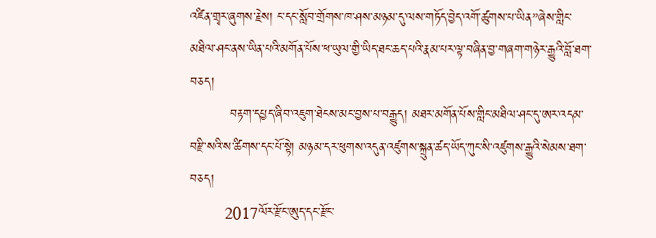འཛིན་གྲྭར་ཞུགས་རྗེས། ང་དང་སློབ་གྲོགས་ཁ་ཤས་མཉམ་དུ་ལས་གཏོད་བྱེད་འགོ་ཚུགས་པ་ཡིན”ཞེས་གླིང་མཐིལ་ཤང་ནས་ཡིན་པའི་མགོན་པོས་ཕ་ཡུལ་གྱི་ཡིད་ཐང་ཆད་པའི་རྣམ་པར་ལྟ་བཞིན་བྱ་གཞག་གཉེར་རྒྱུའི་བློ་ཐག་བཅད།
         བརྟག་དཔྱད་ཞིབ་འཇུག་ཐེངས་མང་བྱས་པ་བརྒྱུད། མཐར་མགོན་པོས་གླིང་མཐིལ་ཤང་དུ་ཨར་འདམ་བརྫི་སའི་ས་ཚིགས་དང་པོ་སྟེ། མཉམ་དར་ཕུགས་འདུན་འཛུགས་སྐྲུན་ཚད་ཡོད་ཀུང་སི་འཛུགས་རྒྱུའི་སེམས་ཐག་བཅད།
        2017ལོར་རྫོང་ཨུད་དང་རྫོང་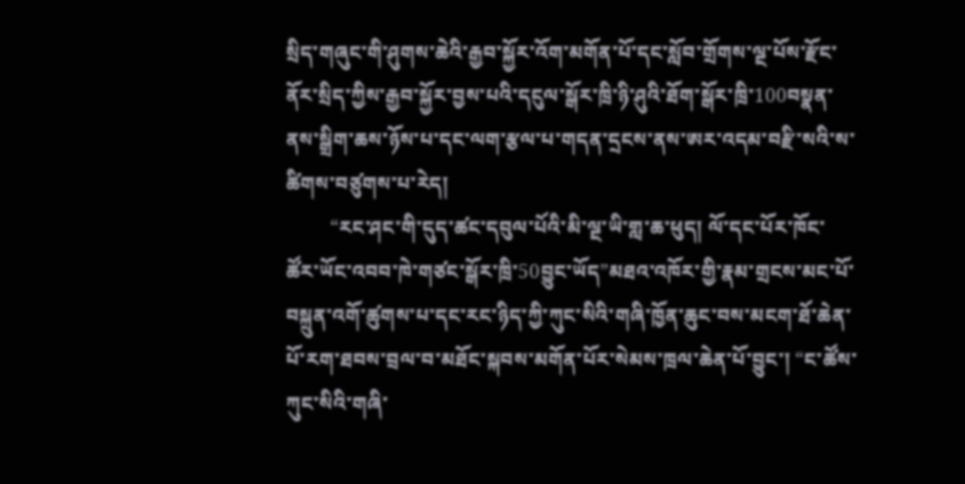སྲིད་གཞུང་གི་ཤུགས་ཆེའི་རྒྱབ་སྐྱོར་འོག་མགོན་པོ་དང་སློབ་གྲོགས་ལྔ་པོས་རྫོང་ནོར་སྲིད་ཀྱིས་རྒྱབ་སྐྱོར་བྱས་པའི་དངུལ་སྒོར་ཁྲི་ཉི་ཤུའི་ཐོག་སྒོར་ཁྲི་100བསྣན་ནས་སྒྲིག་ཆས་ཉོས་པ་དང་ལག་རྩལ་པ་གདན་དྲངས་ནས་ཨར་འདམ་བརྫི་སའི་ས་ཚིགས་བཙུགས་པ་རེད།
         “རང་ཤང་གི་དུད་ཚང་དབུལ་པོའི་མི་ལྔ་ཡི་གླ་ཆ་ཕུད། ལོ་དང་པོར་ཁོང་ཚོར་ཡོང་འབབ་ཁེ་གཙང་སྒོར་ཁྲི་50བྱུང་ཡོད”མཐའ་འཁོར་གྱི་རྣམ་གྲངས་མང་པོ་བསྐྲུན་འགོ་ཚུགས་པ་དང་རང་ཉིད་ཀྱི་ཀུང་སིའི་གཞི་ཁྱོན་ཆུང་བས་མངག་ཐོ་ཆེན་པོ་རག་ཐབས་བྲལ་བ་མཐོང་སྐབས་མགོན་པོར་སེམས་ཁྲལ་ཆེན་པོ་བྱུང་། “ང་ཚོས་ཀུང་སིའི་གཞི་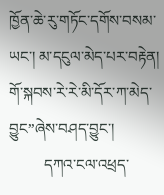ཁྱོན་ཆེ་རུ་གཏོང་དགོས་བསམ་ཡང་། མ་དངུལ་མེད་པར་བརྟེན། གོ་སྐབས་རེ་རེ་མི་དོར་ཀ་མེད་བྱུང”ཞེས་བཤད་བྱུང་།
         དཀའ་ངལ་འཕྲད་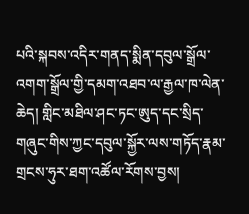པའི་སྐབས་འདིར་གནད་སྨིན་དབུལ་སྒྲོལ་འགག་སྒྲོལ་གྱི་དམག་འཐབ་ལ་རྒྱལ་ཁ་ལེན་ཆེད། གླིང་མཐིལ་ཤང་ཏང་ཨུད་དང་སྲིད་གཞུང་གིས་ཀྱང་དབུལ་སྐྱོར་ལས་གཏོད་རྣམ་གྲངས་ཧུར་ཐག་འཚོལ་རོགས་བྱས།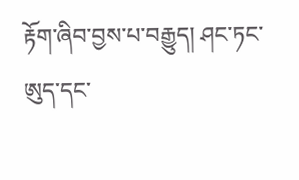རྟོག་ཞིབ་བྱས་པ་བརྒྱུད། ཤང་ཏང་ཨུད་དང་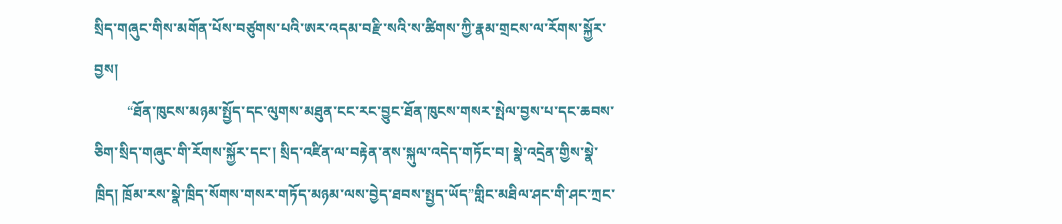སྲིད་གཞུང་གིས་མགོན་པོས་བཙུགས་པའི་ཨར་འདམ་བརྫི་སའི་ས་ཚིགས་ཀྱི་རྣམ་གྲངས་ལ་རོགས་སྐྱོར་བྱས།
         “ཐོན་ཁུངས་མཉམ་སྤྱོད་དང་ལུགས་མཐུན་ངང་རང་བྱུང་ཐོན་ཁུངས་གསར་སྤེལ་བྱས་པ་དང་ཆབས་ཅིག་སྲིད་གཞུང་གི་རོགས་སྐྱོར་དང་། སྲིད་འཛིན་ལ་བརྟེན་ནས་སྐུལ་འདེད་གཏོང་བ། སྣེ་འདྲེན་གྱིས་སྣེ་ཁྲིད། ཁྲོམ་རས་སྣེ་ཁྲིད་སོགས་གསར་གཏོད་མཉམ་ལས་བྱེད་ཐབས་སྤྱད་ཡོད”གླིང་མཐིལ་ཤང་གི་ཤང་ཀྲང་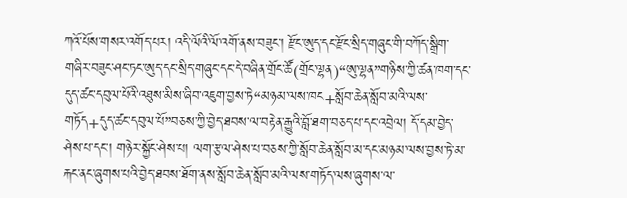ཀའོ་པོས་གསར་འགོད་པར། འདི་ལོའི་ལོ་འགོ་ནས་བཟུང་། རྫོང་ཨུད་དང་རྫོང་སྲིད་གཞུང་གི་བཀོད་སྒྲིག་གཞིར་བཟུང་ཤང་ཏང་ཨུད་དང་སྲིད་གཞུང་དང་དེ་བཞིན་གྲོང་ཚོ(གྲོང་ལྷན)“ཨུ་ལྷན”གཉིས་ཀྱི་ཚན་ཁག་དང་དུད་ཚང་དབུལ་པོའི་འཐུས་མིས་ཞིབ་འཇུག་བྱས་ཏེ“མཉམ་ལས་ཁང+སློབ་ཆེན་སློབ་མའི་ལས་གཏོད+དུད་ཚང་དབུལ་པོ”བཅས་ཀྱི་བྱེད་ཐབས་ལ་བརྟེན་རྒྱུའི་བློ་ཐག་བཅད་པ་དང་འབྲེལ། དོ་དམ་བྱེད་ཤེས་པ་དང་། གཉེར་སྐྱོང་ཤེས་པ། ལག་རྩལ་ཤེས་པ་བཅས་ཀྱི་སློབ་ཆེན་སློབ་མ་དང་མཉམ་ལས་བྱས་ཏེ་མ་རྐང་ནང་ཞུགས་པའི་བྱེད་ཐབས་ཐོག་ནས་སློབ་ཆེན་སློབ་མའི་ལས་གཏོད་ལས་ཞུགས་ལ་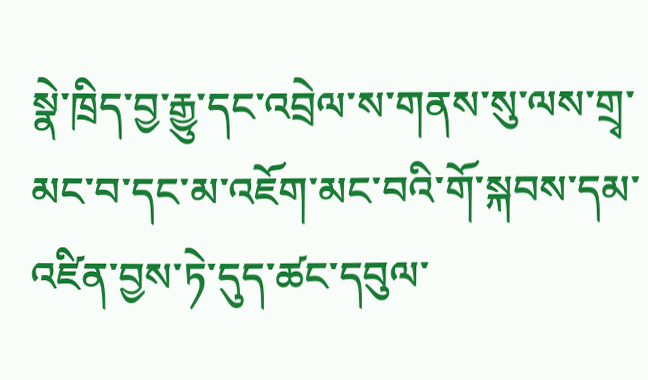སྣེ་ཁྲིད་བྱ་རྒྱུ་དང་འབྲེལ་ས་གནས་སུ་ལས་གྲྭ་མང་བ་དང་མ་འཇོག་མང་བའི་གོ་སྐབས་དམ་འཛིན་བྱས་ཏེ་དུད་ཚང་དབུལ་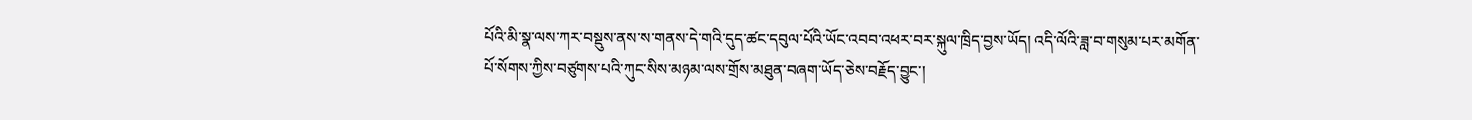པོའི་མི་སྣ་ལས་ཀར་བསྡུས་ནས་ས་གནས་དེ་གའི་དུད་ཚང་དབུལ་པོའི་ཡོང་འབབ་འཕར་བར་སྐུལ་ཁྲིད་བྱས་ཡོད། འདི་ལོའི་ཟླ་བ་གསུམ་པར་མགོན་པོ་སོགས་ཀྱིས་བཙུགས་པའི་ཀུང་སིས་མཉམ་ལས་གྲོས་མཐུན་བཞག་ཡོད་ཅེས་བརྗོད་བྱུང་།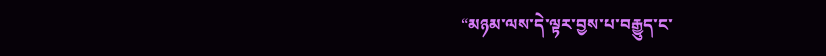“མཉམ་ལས་དེ་ལྟར་བྱས་པ་བརྒྱུད་ང་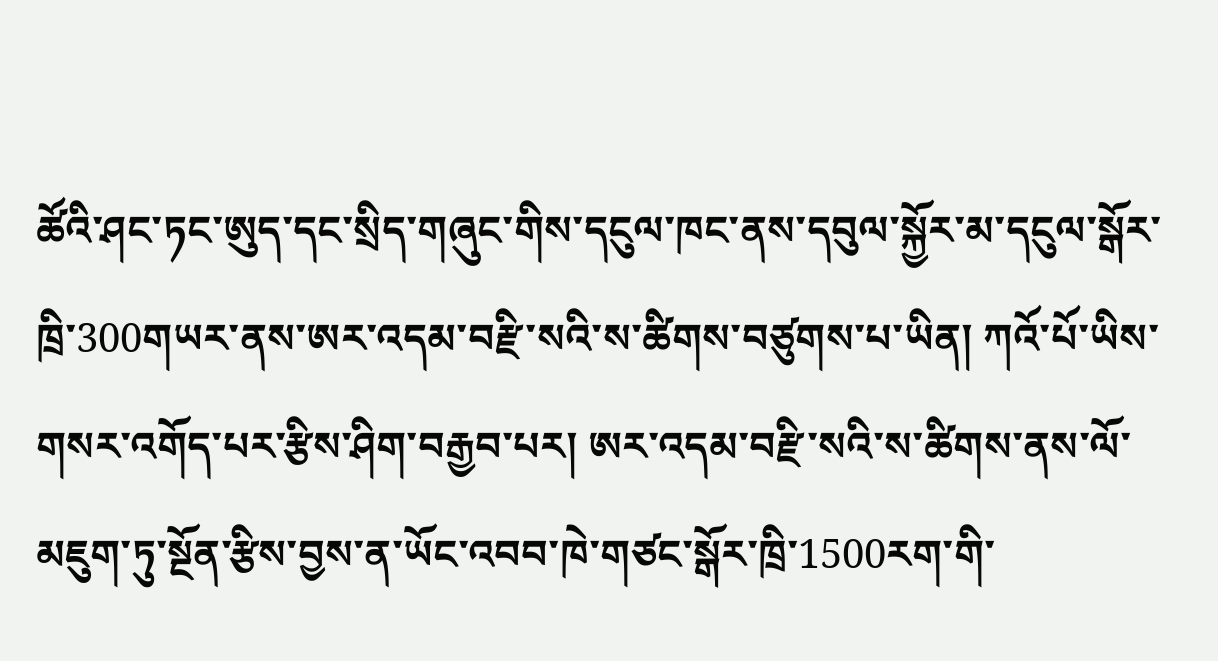ཚོའི་ཤང་ཏང་ཨུད་དང་སྲིད་གཞུང་གིས་དངུལ་ཁང་ནས་དབུལ་སྐྱོར་མ་དངུལ་སྒོར་ཁྲི་300གཡར་ནས་ཨར་འདམ་བརྫི་སའི་ས་ཚིགས་བཙུགས་པ་ཡིན། ཀའོ་པོ་ཡིས་གསར་འགོད་པར་རྩིས་ཤིག་བརྒྱབ་པར། ཨར་འདམ་བརྫི་སའི་ས་ཚིགས་ནས་ལོ་མཇུག་ཏུ་སྔོན་རྩིས་བྱས་ན་ཡོང་འབབ་ཁེ་གཙང་སྒོར་ཁྲི་1500རག་གི་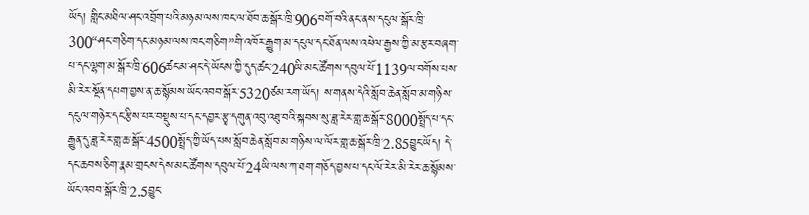ཡོད། གླིང་མཐིལ་ཤང་འབྲོག་པའི་མཉམ་ལས་ཁང་ལ་ཐོབ་ཆ་སྒོར་ཁྲི་906བགོ་བའི་ནང་ནས་དངུལ་སྒོར་ཁྲི་300“ཤང་གཅིག་དང་མཉམ་ལས་ཁང་གཅིག”གི་འཁོར་རྒྱུག་མ་དངུལ་དང་ཐོན་ལས་འཕེལ་རྒྱས་ཀྱི་མ་རྩར་བཞག་པ་དང་ལྷག་མ་སྒོར་ཁྲི་606ཚང་མ་ཤང་དེ་ཡོངས་ཀྱི་དུད་ཚང་240ཡི་མང་ཚོགས་དབུལ་པོ་1139ལ་བགོས་པས་མི་རེར་སྔོན་དཔག་བྱས་ན་ཆ་སྙོམས་ཡོང་འབབ་སྒོར་5320ཙམ་རག་ཡོད། ས་གནས་དེའི་སློབ་ཆེན་སློབ་མ་གཉིས་དངུལ་གཉེར་དང་རྩིས་པར་བསྡུས་པ་དང་དབྱར་རྩྭ་དགུན་འབུ་འཐུ་བའི་སྐབས་སུ་ཟླ་རེར་གླ་ཆ་སྒོར་8000སྤྲོད་པ་དང་རྒྱུན་དུ་ཟླ་རེར་གླ་ཆ་སྒོར་4500སྤྲོད་ཀྱི་ཡོད་པས་སློབ་ཆེན་སློབ་མ་གཉིས་ལ་ལོར་གླ་ཆ་སྒོར་ཁྲི་2.85བྱུང་ཡོད། དེ་དང་ཆབས་ཅིག་རྣམ་གྲངས་དེས་མང་ཚོགས་དབུལ་པོ་24ཡི་ལས་ཀ་ཐག་གཅོད་བྱས་པ་དང་ལོ་རེར་མི་རེར་ཆ་སྙོམས་ཡོང་འབབ་སྒོར་ཁྲི་2.5བྱུང་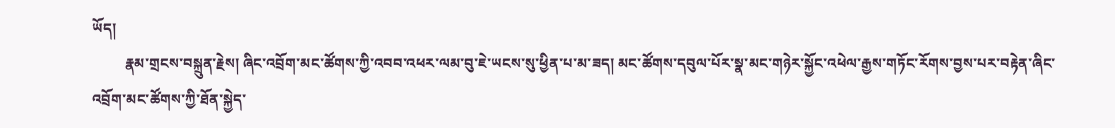ཡོད།
         རྣམ་གྲངས་བསྐྲུན་རྗེས། ཞིང་འབྲོག་མང་ཚོགས་ཀྱི་འབབ་འཕར་ལམ་བུ་ཇེ་ཡངས་སུ་ཕྱིན་པ་མ་ཟད། མང་ཚོགས་དབུལ་པོར་སྣ་མང་གཉེར་སྐྱོང་འཕེལ་རྒྱས་གཏོང་རོགས་བྱས་པར་བརྟེན་ཞིང་འབྲོག་མང་ཚོགས་ཀྱི་ཐོན་སྐྱེད་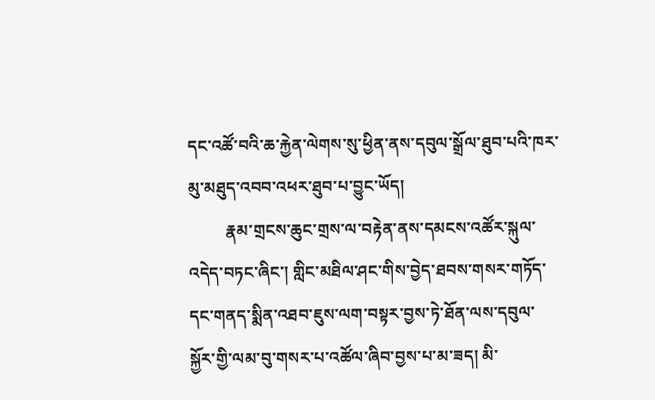དང་འཚོ་བའི་ཆ་རྐྱེན་ལེགས་སུ་ཕྱིན་ནས་དབུལ་སྒྲོལ་ཐུབ་པའི་ཁར་མུ་མཐུད་འབབ་འཕར་ཐུབ་པ་བྱུང་ཡོད།
         རྣམ་གྲངས་ཆུང་གྲས་ལ་བརྟེན་ནས་དམངས་འཚོར་སྐུལ་འདེད་བཏང་ཞིང་། གླིང་མཐིལ་ཤང་གིས་བྱེད་ཐབས་གསར་གཏོད་དང་གནད་སྨིན་འཐབ་ཇུས་ལག་བསྟར་བྱས་ཏེ་ཐོན་ལས་དབུལ་སྐྱོར་གྱི་ལམ་བུ་གསར་པ་འཚོལ་ཞིབ་བྱས་པ་མ་ཟད། མི་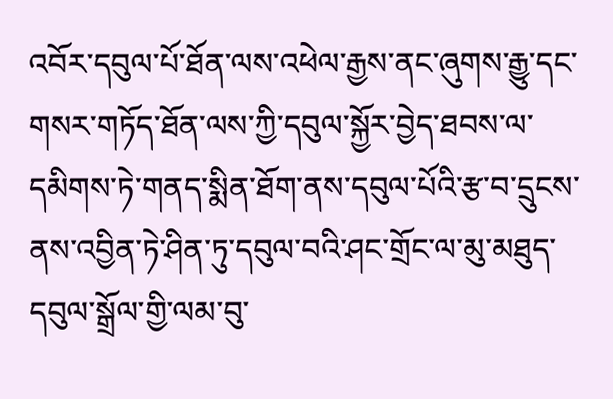འབོར་དབུལ་པོ་ཐོན་ལས་འཕེལ་རྒྱས་ནང་ཞུགས་རྒྱུ་དང་གསར་གཏོད་ཐོན་ལས་ཀྱི་དབུལ་སྐྱོར་བྱེད་ཐབས་ལ་དམིགས་ཏེ་གནད་སྨིན་ཐོག་ནས་དབུལ་པོའི་རྩ་བ་དྲུངས་ནས་འབྱིན་ཏེ་ཤིན་ཏུ་དབུལ་བའི་ཤང་གྲོང་ལ་མུ་མཐུད་དབུལ་སྒྲོལ་གྱི་ལམ་བུ་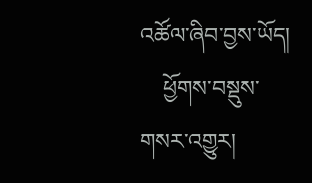འཚོལ་ཞིབ་བྱས་ཡོད།
    ཕྱོགས་བསྡུས་གསར་འགྱུར།